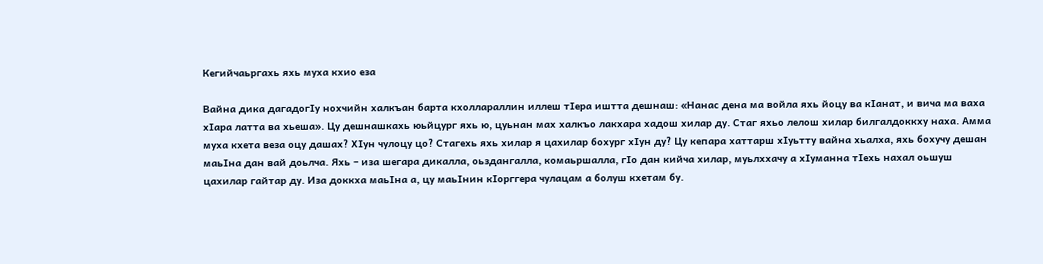Кегийчаьргахь яхь муха кхио еза

Вайна дика дагадогIу нохчийн халкъан барта кхоллараллин иллеш тIера иштта дешнаш: «Нанас дена ма войла яхь йоцу ва кIанат, и вича ма ваха хIара латта ва хьеша». Цу дешнашкахь юьйцург яхь ю, цуьнан мах халкъо лакхара хадош хилар ду. Стаг яхьо лелош хилар билгалдоккху наха. Амма муха кхета веза оцу дашах? ХIун чулоцу цо? Стагехь яхь хилар я цахилар бохург хIун ду? Цу кепара хаттарш хIуьтту вайна хьалха, яхь бохучу дешан маьIна дан вай доьлча. Яхь – иза шегара дикалла, оьздангалла, комаьршалла, гIо дан кийча хилар, муьлххачу а хIуманна тIехь нахал оьшуш цахилар гайтар ду. Иза доккха маьIна а, цу маьIнин кIорггера чулацам а болуш кхетам бу.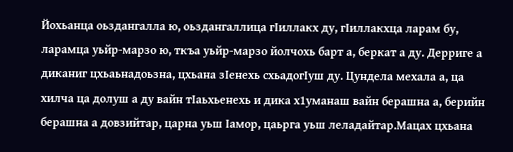Йохьанца оьздангалла ю, оьздангаллица гIиллакх ду, гIиллакхца ларам бу, ларамца уьйр-марзо ю, ткъа уьйр-марзо йолчохь барт а, беркат а ду. Дерриге а диканиг цхьаьнадоьзна, цхьана зIенехь схьадогIуш ду. Цундела мехала а, ца хилча ца долуш а ду вайн тIаьхьенехь и дика х1уманаш вайн берашна а, берийн берашна а довзийтар, царна уьш Iамор, цаьрга уьш леладайтар.Мацах цхьана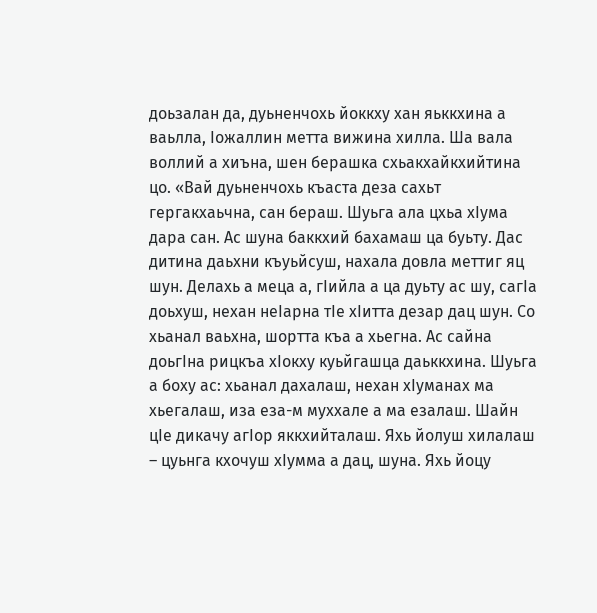доьзалан да, дуьненчохь йоккху хан яьккхина а ваьлла, Iожаллин метта вижина хилла. Ша вала воллий а хиъна, шен берашка схьакхайкхийтина цо. «Вай дуьненчохь къаста деза сахьт гергакхаьчна, сан бераш. Шуьга ала цхьа хIума дара сан. Ас шуна баккхий бахамаш ца буьту. Дас дитина даьхни къуьйсуш, нахала довла меттиг яц шун. Делахь а меца а, гIийла а ца дуьту ас шу, сагIа доьхуш, нехан неIарна тIе хIитта дезар дац шун. Со хьанал ваьхна, шортта къа а хьегна. Ас сайна доьгIна рицкъа хIокху куьйгашца даьккхина. Шуьга а боху ас: хьанал дахалаш, нехан хIуманах ма хьегалаш, иза еза-м муххале а ма езалаш. Шайн цIе дикачу агIор яккхийталаш. Яхь йолуш хилалаш – цуьнга кхочуш хIумма а дац, шуна. Яхь йоцу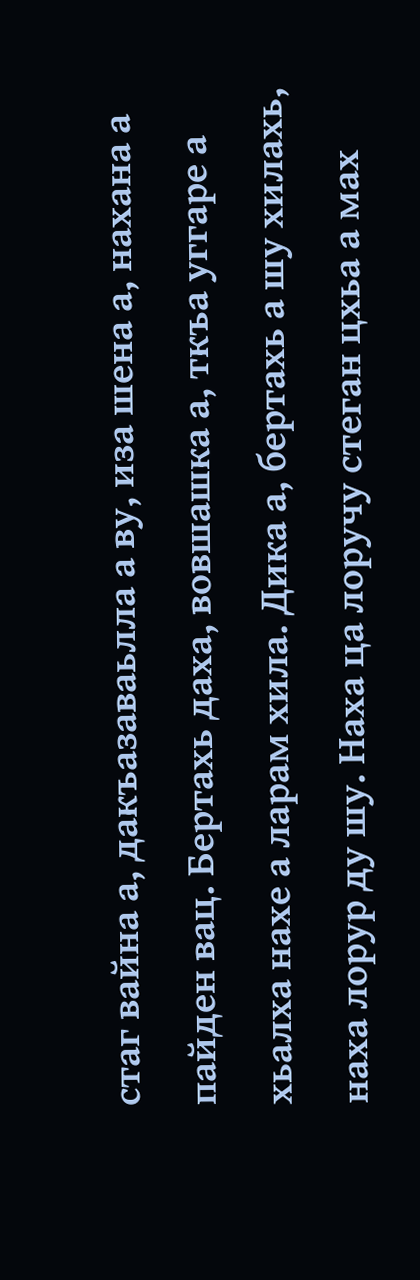стаг вайна а, дакъазаваьлла а ву, иза шена а, нахана а пайден вац. Бертахь даха, вовшашка а, ткъа уггаре а хьалха нахе а ларам хила. Дика а, бертахь а шу хилахь, наха лорур ду шу. Наха ца лоручу стеган цхьа а мах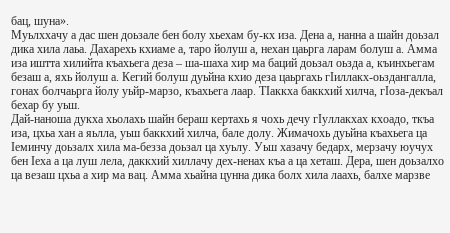бац, шуна».
Муьлххачу а дас шен доьзале бен болу хьехам бу-кх иза. Дена а, нанна а шайн доьзал дика хила лаьа. Дахарехь кхиаме а, таро йолуш а, нехан цаьрга ларам болуш а. Амма иза иштта хилийта къахьега деза – ша-шаха хир ма баций доьзал оьзда а, къинхьегам безаш а, яхь йолуш а. Кегий болуш дуьйна кхио деза цаьргахь гIиллакх-оьздангалла, гонах болчаьрга йолу уьйр-марзо, къахьега лаар. ТIаккха баккхий хилча, гIоза-декъал бехар бу уьш.
Дай-наноша дукха хьолахь шайн бераш кертахь я чохь дечу гIуллакхах кхоадо, ткъа иза, цхьа хан а яьлла, уьш баккхий хилча, бале долу. Жимачохь дуьйна къахьега ца Iеминчу доьзалх хила ма-безза доьзал ца хуьлу. Уьш хазачу бедарх, мерзачу юучух бен Iеха а ца луш лела, даккхий хиллачу дех-ненах къа а ца хеташ. Дера, шен доьзалхо ца везаш цхьа а хир ма вац. Амма хьайна цунна дика болх хила лаахь, балхе марзве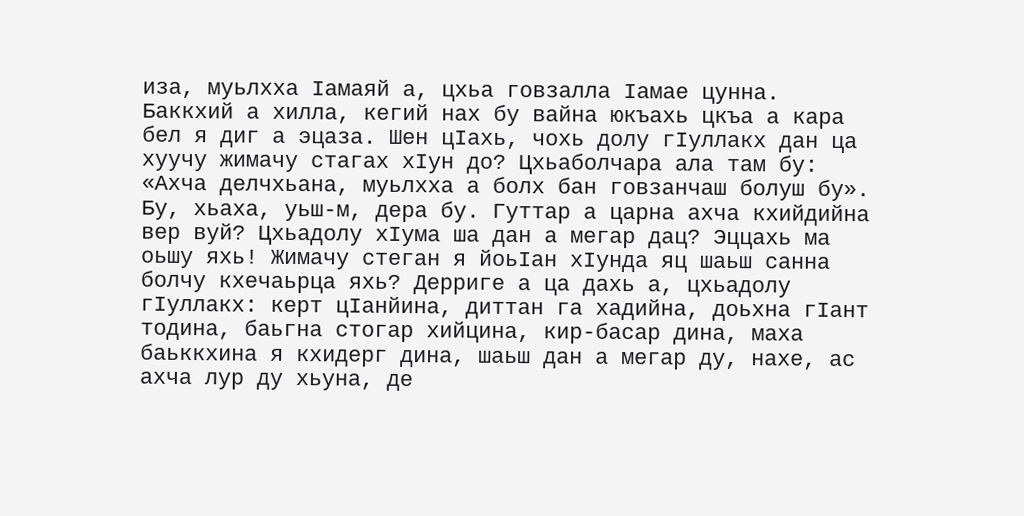иза, муьлхха Iамаяй а, цхьа говзалла Iамае цунна. Баккхий а хилла, кегий нах бу вайна юкъахь цкъа а кара бел я диг а эцаза. Шен цIахь, чохь долу гIуллакх дан ца хуучу жимачу стагах хIун до? Цхьаболчара ала там бу: «Ахча делчхьана, муьлхха а болх бан говзанчаш болуш бу». Бу, хьаха, уьш-м, дера бу. Гуттар а царна ахча кхийдийна вер вуй? Цхьадолу хIума ша дан а мегар дац? Эццахь ма оьшу яхь! Жимачу стеган я йоьIан хIунда яц шаьш санна болчу кхечаьрца яхь? Дерриге а ца дахь а, цхьадолу гIуллакх: керт цIанйина, диттан га хадийна, доьхна гIант тодина, баьгна стогар хийцина, кир-басар дина, маха баьккхина я кхидерг дина, шаьш дан а мегар ду, нахе, ас ахча лур ду хьуна, де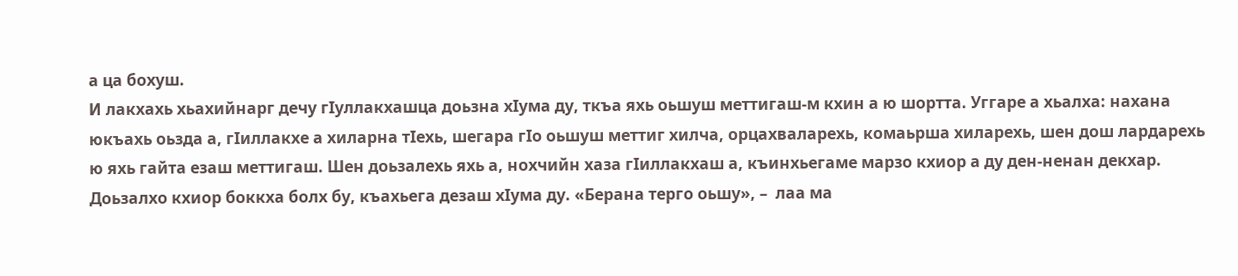а ца бохуш.
И лакхахь хьахийнарг дечу гIуллакхашца доьзна хIума ду, ткъа яхь оьшуш меттигаш-м кхин а ю шортта. Уггаре а хьалха: нахана юкъахь оьзда а, гIиллакхе а хиларна тIехь, шегара гIо оьшуш меттиг хилча, орцахваларехь, комаьрша хиларехь, шен дош лардарехь ю яхь гайта езаш меттигаш. Шен доьзалехь яхь а, нохчийн хаза гIиллакхаш а, къинхьегаме марзо кхиор а ду ден-ненан декхар. Доьзалхо кхиор боккха болх бу, къахьега дезаш хIума ду. «Берана терго оьшу», –  лаа ма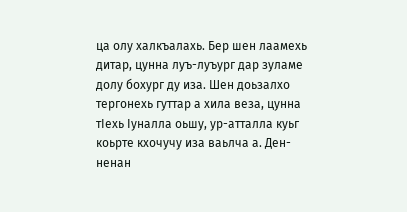ца олу халкъалахь. Бер шен лаамехь дитар, цунна луъ-луъург дар зуламе долу бохург ду иза. Шен доьзалхо тергонехь гуттар а хила веза, цунна тIехь Iуналла оьшу, ур-атталла куьг коьрте кхочучу иза ваьлча а. Ден-ненан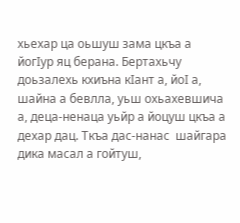хьехар ца оьшуш зама цкъа а йогIур яц берана. Бертахьчу доьзалехь кхиъна кIант а, йоI а, шайна а бевлла, уьш охьахевшича а, деца-ненаца уьйр а йоцуш цкъа а дехар дац. Ткъа дас-нанас  шайгара дика масал а гойтуш,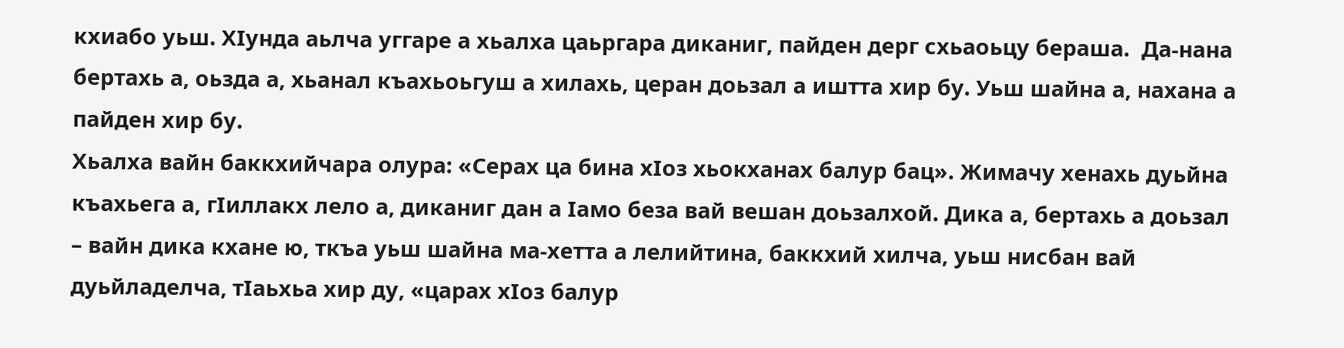кхиабо уьш. ХIунда аьлча уггаре а хьалха цаьргара диканиг, пайден дерг схьаоьцу бераша.  Да-нана бертахь а, оьзда а, хьанал къахьоьгуш а хилахь, церан доьзал а иштта хир бу. Уьш шайна а, нахана а пайден хир бу.
Хьалха вайн баккхийчара олура: «Серах ца бина хIоз хьокханах балур бац». Жимачу хенахь дуьйна къахьега а, гIиллакх лело а, диканиг дан а Iамо беза вай вешан доьзалхой. Дика а, бертахь а доьзал – вайн дика кхане ю, ткъа уьш шайна ма-хетта а лелийтина, баккхий хилча, уьш нисбан вай дуьйладелча, тIаьхьа хир ду, «царах хIоз балур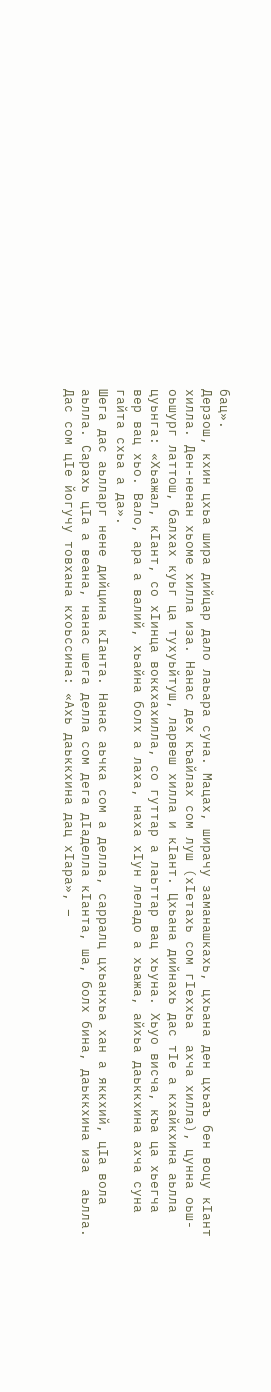бац».
Дерзош, кхин цхьа шира дийцар дало лаьара суна. Мацах, ширачу заманашкахь, цхьана ден цхьаъ бен воцу кIант хилла. Ден-ненан хьоме хилла иза. Нанас дех къайлах сом луш (хIетахь сом гIеххьа  ахча хилла), цунна оьш-оьшург латтош, балхах куьг ца тухуьйтуш, ларвеш хилла и кIант. Цхьана дийнахь дас тIе а кхайкхина аьлла цуьнга: «Хьажал, кIант, со хIинца воккхахилла, со гуттар а лаьттар вац хьуна. Хьуо висча, къа ца хьегча вер вац хьо. Вало, ара а валий, хьайна болх а лаха, наха хIун леладо а хьажа, айхьа даьккхина ахча суна гайта схьа а да».
Шега дас аьлларг нене дийцина кIанта. Нанас аьчка сом а делла, сарралц цхьанхьа хан а яккхий, цIа вола аьлла. Сарахь цIа а веана, нанас шега делла сом дега дIаделла кIанта, ша, болх бина, даьккхина иза  аьлла. Дас сом цIе йогучу товхана кхоьссина: «Ахь даьккхина дац хIара», –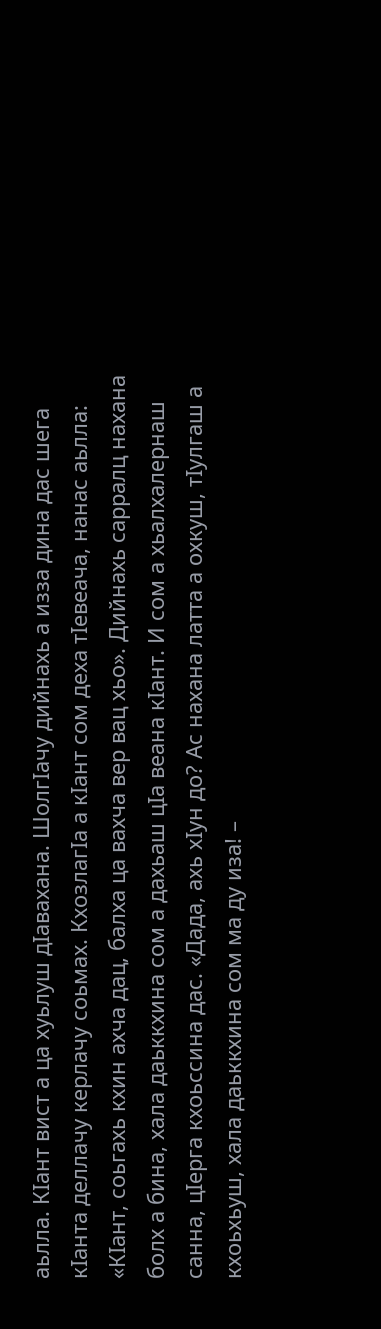аьлла. КIант вист а ца хуьлуш дIавахана. ШолгIачу дийнахь а изза дина дас шега кIанта деллачу керлачу соьмах. КхозлагIа а кIант сом деха тIевеача, нанас аьлла: «КIант, соьгахь кхин ахча дац, балха ца вахча вер вац хьо». Дийнахь сарралц нахана болх а бина, хала даьккхина сом а дахьаш цIа веана кIант. И сом а хьалхалернаш санна, цIерга кхоьссина дас. «Дада, ахь хIун до? Ас нахана латта а охкуш, тIулгаш а кхоьхьуш, хала даьккхина сом ма ду иза! –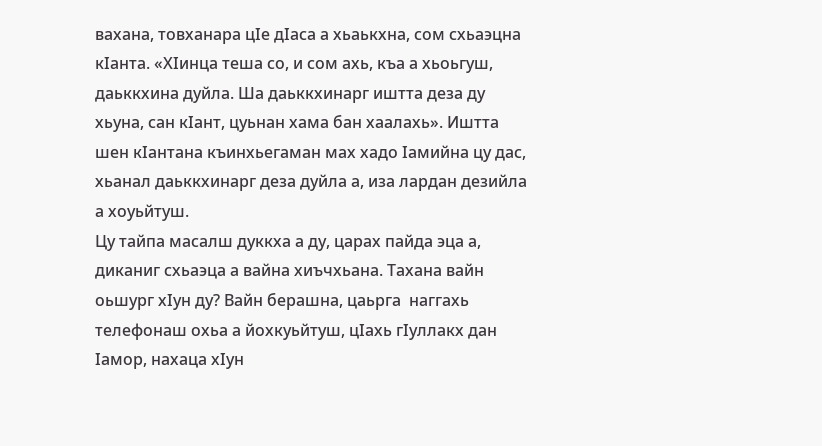вахана, товханара цIе дIаса а хьаькхна, сом схьаэцна кIанта. «ХIинца теша со, и сом ахь, къа а хьоьгуш, даьккхина дуйла. Ша даьккхинарг иштта деза ду хьуна, сан кIант, цуьнан хама бан хаалахь». Иштта шен кIантана къинхьегаман мах хадо Iамийна цу дас, хьанал даьккхинарг деза дуйла а, иза лардан дезийла а хоуьйтуш.
Цу тайпа масалш дуккха а ду, царах пайда эца а, диканиг схьаэца а вайна хиъчхьана. Тахана вайн оьшург хIун ду? Вайн берашна, цаьрга  наггахь телефонаш охьа а йохкуьйтуш, цIахь гIуллакх дан Iамор, нахаца хIун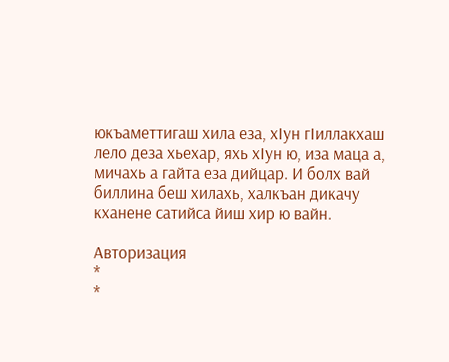юкъаметтигаш хила еза, хIун гIиллакхаш лело деза хьехар, яхь хIун ю, иза маца а, мичахь а гайта еза дийцар. И болх вай биллина беш хилахь, халкъан дикачу кханене сатийса йиш хир ю вайн.

Авторизация
*
*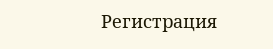Регистрация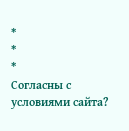*
*
*
Согласны с условиями сайта?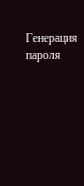Генерация пароля